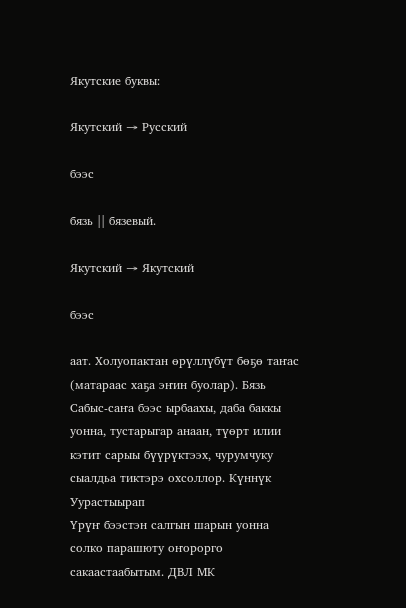Якутские буквы:

Якутский → Русский

бээс

бязь || бязевый.

Якутский → Якутский

бээс

аат. Холуопактан өрүллүбүт бөҕө таҥас (матараас хаҕа эҥин буолар). Бязь
Сабыс-саҥа бээс ырбаахы, даба баккы уонна, тустарыгар анаан, түөрт илии кэтит сарыы бүүрүктээх, чурумчуку сыалдьа тиктэрэ охсоллор. Күннүк Уурастыырап
Үрүҥ бээстэн салгын шарын уонна солко парашюту оҥорорго сакаастаабытым. ДВЛ МК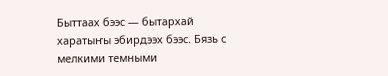Быттаах бээс — бытархай харатыҥы эбирдээх бээс. Бязь с мелкими темными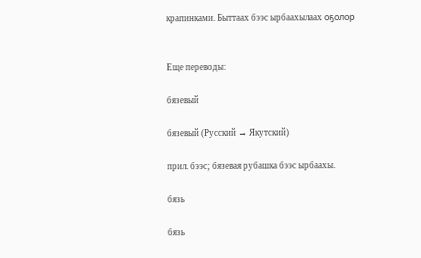крапинками. Быттаах бээс ырбаахылаах оҕолор


Еще переводы:

бязевый

бязевый (Русский → Якутский)

прил. бээс; бязевая рубашка бээс ырбаахы.

бязь

бязь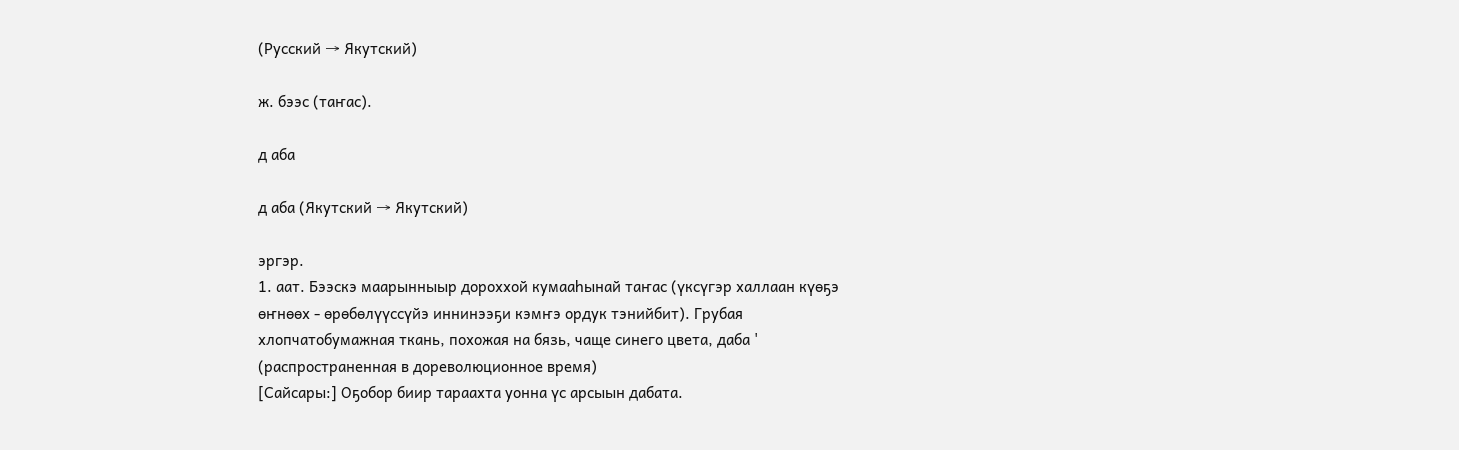(Русский → Якутский)

ж. бээс (таҥас).

д аба

д аба (Якутский → Якутский)

эргэр.
1. аат. Бээскэ маарынныыр дороххой кумааһынай таҥас (үксүгэр халлаан күөҕэ өҥнөөх - өрөбөлүүссүйэ иннинээҕи кэмҥэ ордук тэнийбит). Грубая хлопчатобумажная ткань, похожая на бязь, чаще синего цвета, даба ' (распространенная в дореволюционное время)
[Сайсары:] Оҕобор биир тараахта уонна үс арсыын дабата.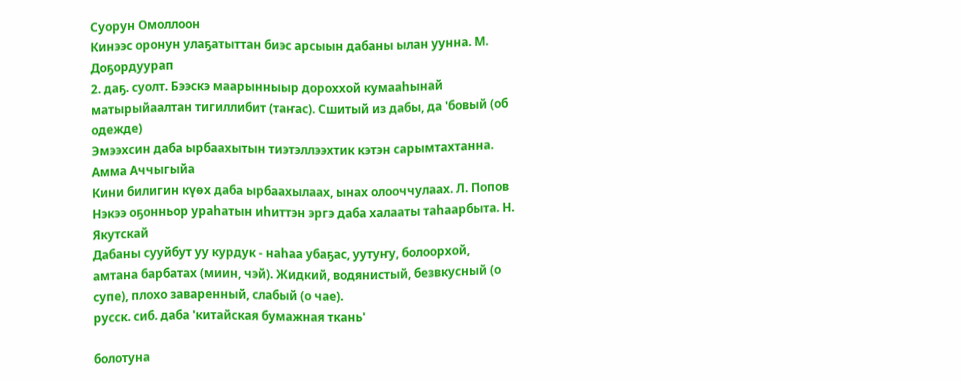Суорун Омоллоон
Кинээс оронун улаҕатыттан биэс арсыын дабаны ылан уунна. М. Доҕордуурап
2. даҕ. суолт. Бээскэ маарынныыр дороххой кумааһынай матырыйаалтан тигиллибит (таҥас). Сшитый из дабы, да 'бовый (об одежде)
Эмээхсин даба ырбаахытын тиэтэллээхтик кэтэн сарымтахтанна. Амма Аччыгыйа
Кини билигин күөх даба ырбаахылаах, ынах олооччулаах. Л. Попов
Нэкээ оҕонньор ураһатын иһиттэн эргэ даба халааты таһаарбыта. Н. Якутскай
Дабаны сууйбут уу курдук - наһаа убаҕас, уутуҥу, болоорхой, амтана барбатах (миин, чэй). Жидкий, водянистый, безвкусный (о супе), плохо заваренный, слабый (о чае).
русск. сиб. даба 'китайская бумажная ткань'

болотуна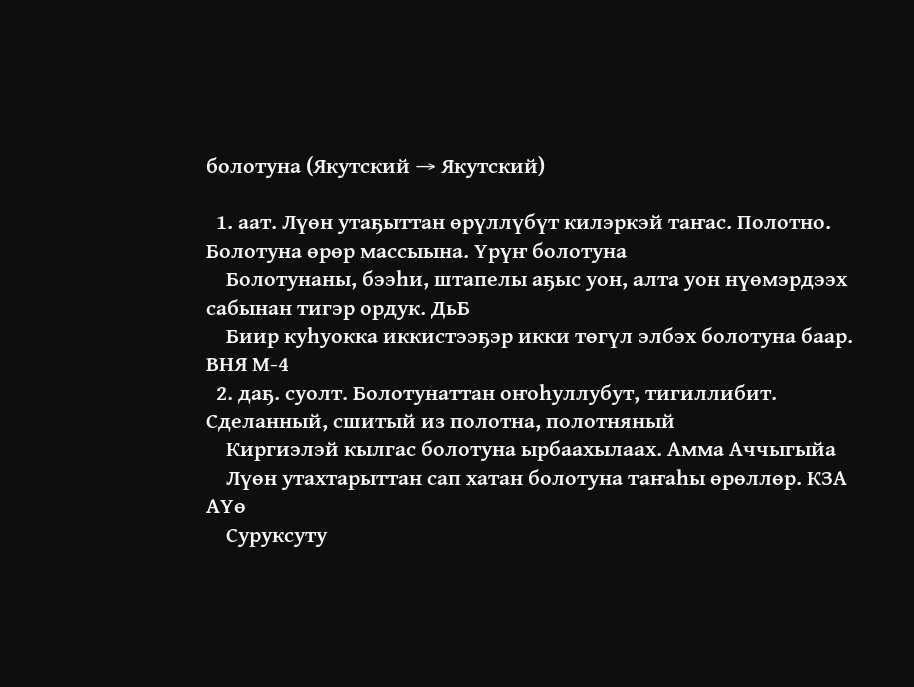болотуна (Якутский → Якутский)

  1. аат. Лүөн утаҕыттан өрүллүбүт килэркэй таҥас. Полотно. Болотуна өрөр массыына. Үрүҥ болотуна
    Болотунаны, бээһи, штапелы аҕыс уон, алта уон нүөмэрдээх сабынан тигэр ордук. ДьБ
    Биир куһуокка иккистээҕэр икки төгүл элбэх болотуна баар. ВНЯ М-4
  2. даҕ. суолт. Болотунаттан оҥоһуллубут, тигиллибит. Сделанный, сшитый из полотна, полотняный
    Киргиэлэй кылгас болотуна ырбаахылаах. Амма Аччыгыйа
    Лүөн утахтарыттан сап хатан болотуна таҥаһы өрөллөр. КЗА АҮө
    Суруксуту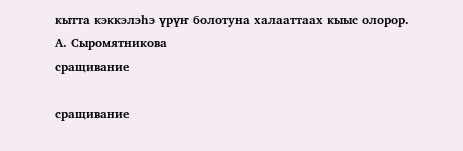кытта кэккэлэһэ үрүҥ болотуна халааттаах кыыс олорор. А. Сыромятникова
сращивание

сращивание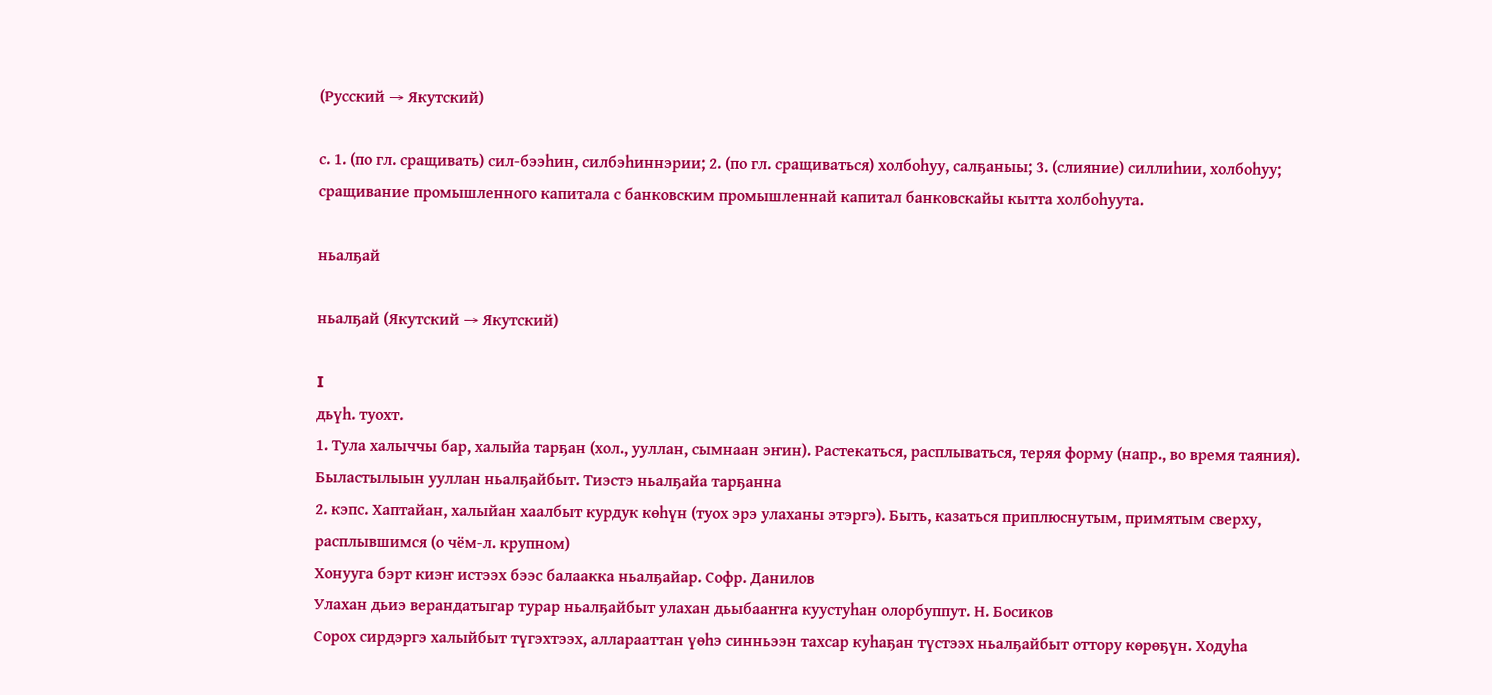(Русский → Якутский)

с. 1. (по гл. сращивать) сил-бээһин, силбэһиннэрии; 2. (по гл. сращиваться) холбоһуу, салҕаныы; 3. (слияние) силлиһии, холбоһуу; сращивание промышленного капитала с банковским промышленнай капитал банковскайы кытта холбоһуута.

ньалҕай

ньалҕай (Якутский → Якутский)

I
дьүһ. туохт.
1. Тула халыччы бар, халыйа тарҕан (хол., ууллан, сымнаан эҥин). Растекаться, расплываться, теряя форму (напр., во время таяния). Быластылыын ууллан ньалҕайбыт. Тиэстэ ньалҕайа тарҕанна
2. кэпс. Хаптайан, халыйан хаалбыт курдук көһүн (туох эрэ улаханы этэргэ). Быть, казаться приплюснутым, примятым сверху, расплывшимся (о чём-л. крупном)
Хонууга бэрт киэҥ истээх бээс балаакка ньалҕайар. Софр. Данилов
Улахан дьиэ верандатыгар турар ньалҕайбыт улахан дьыбааҥҥа куустуһан олорбуппут. Н. Босиков
Сорох сирдэргэ халыйбыт түгэхтээх, алларааттан үөһэ синньээн тахсар куһаҕан түстээх ньалҕайбыт оттору көрөҕүн. Ходуһа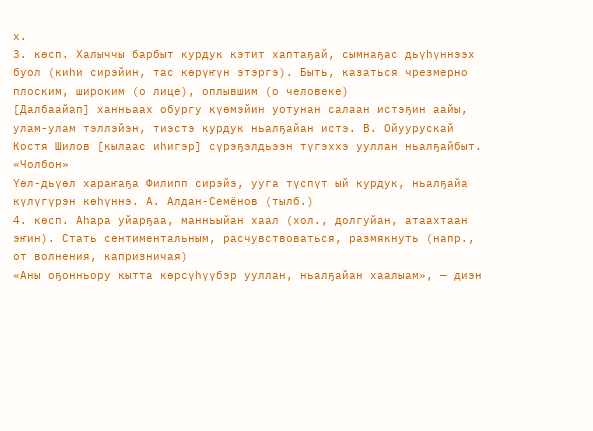х.
3. көсп. Халыччы барбыт курдук кэтит хаптаҕай, сымнаҕас дьүһүннээх буол (киһи сирэйин, тас көрүҥүн этэргэ). Быть, казаться чрезмерно плоским, широким (о лице), оплывшим (о человеке)
[Далбаайап] ханньаах обургу күөмэйин уотунан салаан истэҕин аайы, улам-улам тэллэйэн, тиэстэ курдук ньалҕайан истэ. В. Ойуурускай
Костя Шилов [кылаас иһигэр] сүрэҕэлдьээн түгэххэ ууллан ньалҕайбыт. «Чолбон»
Үөл-дьүөл хараҥаҕа Филипп сирэйэ, ууга түспүт ый курдук, ньалҕайа күлүгүрэн көһүннэ. А. Алдан-Семёнов (тылб.)
4. көсп. Аһара уйарҕаа, манньыйан хаал (хол., долгуйан, атаахтаан эҥин). Стать сентиментальным, расчувствоваться, размякнуть (напр., от волнения, капризничая)
«Аны оҕонньору кытта көрсүһүүбэр ууллан, ньалҕайан хаалыам», — диэн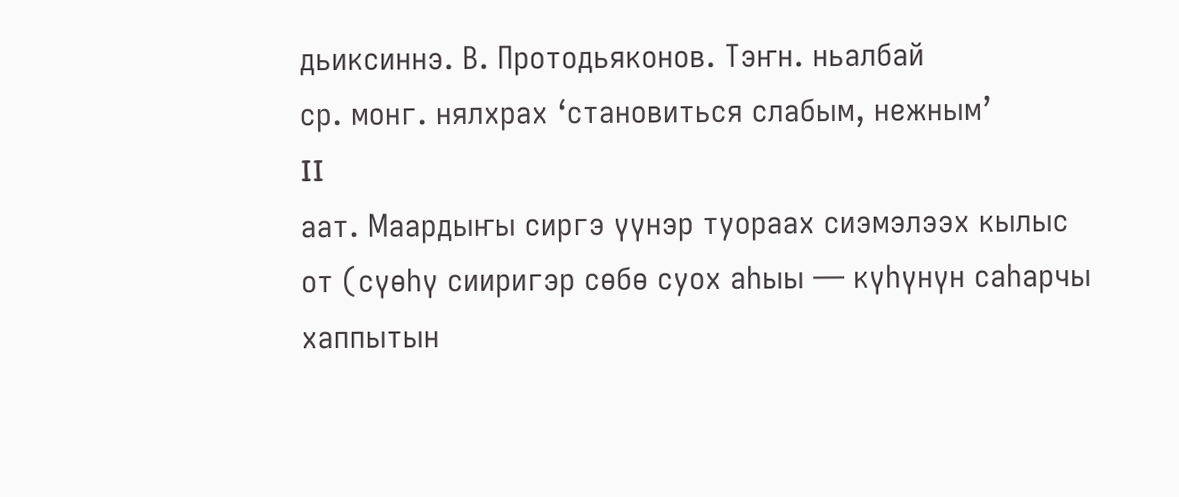дьиксиннэ. В. Протодьяконов. Тэҥн. ньалбай
ср. монг. нялхрах ‘становиться слабым, нежным’
II
аат. Маардыҥы сиргэ үүнэр туораах сиэмэлээх кылыс от (сүөһү сииригэр сөбө суох аһыы — күһүнүн саһарчы хаппытын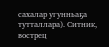сахалар угунньаҕа тутталлара). Ситник, вострец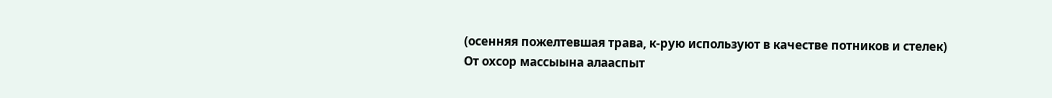(осенняя пожелтевшая трава, к-рую используют в качестве потников и стелек)
От охсор массыына алааспыт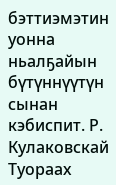бэттиэмэтин уонна ньалҕайын бүтүннүүтүн сынан кэбиспит. Р. Кулаковскай
Туораах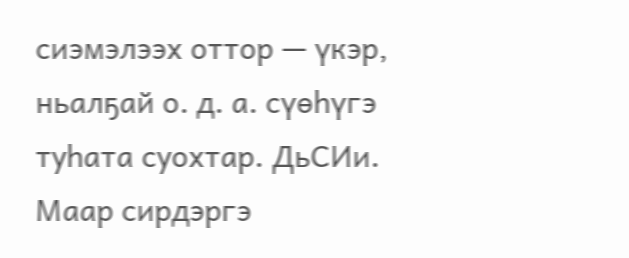сиэмэлээх оттор — үкэр, ньалҕай о. д. а. сүөһүгэ туһата суохтар. ДьСИи. Маар сирдэргэ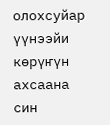олохсуйар үүнээйи көрүҥүн ахсаана син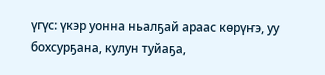үгүс: үкэр уонна ньалҕай араас көрүҥэ, уу бохсурҕана, кулун туйаҕа,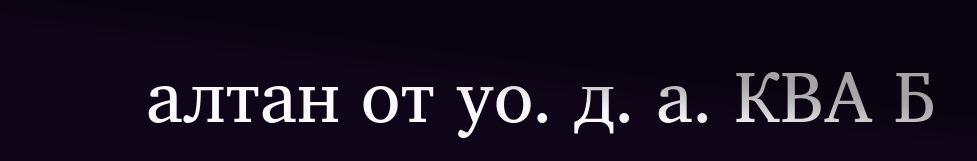алтан от уо. д. а. КВА Б